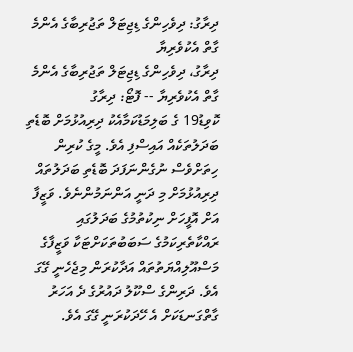ދިރާގު: ދިވެހިންގެ ޑިޖިޓަލް ތަޖުރިބާގެ އެންމެ ގާތް އެކުވެރިޔާ
ދިރާގު، ދިވެހިންގެ ޑިޖިޓަލް ތަޖުރިބާގެ އެންމެ ގާތް އެކުވެރިޔާ -- ފޮޓޯ: ދިރާގު
ކޮވިޑު19 ގެ ބަލިމަޑުކަމާއެކު ދިރިއުޅުމަށް ބޮޑެތި ބަދަލުތަކެއް އައިސްފި އެވެ. މީގެ ކުރިން ހިތަށްވެސް ނުގެންނަފަދަ ބޮޑެތި ބަދަލުތައް ދިރިއުޅުމަށް މި ދަނީ އަންނަމުންނެވެ. ވަޒީފާ އަށް އޮފީހަށް ނިކުތުމުގެ ބަދަލުގައި ރައްކާތެރިކަމުގެ ސަބަބުތަކަށްޓަކާ ވަޒީފާގެ މަސްއޫލިއްޔަތުތައް އަދާކުރަން މިޖެހެނީ ގޭގަ އެވެ. ދަރިންގެ ސްކޫލު ދައުރުގެ ދެ އަހަރު ގާތްގަނޑަކަށް އެ ހޭދަކުރަނީ ގޭގަ އެވެ.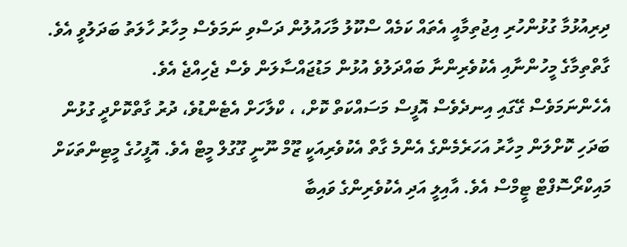ދިރިއުޅުމާ ގުޅުންހުރި އިޖުތިމާއީ އެތައް ކަމެއް ސްކޫލު މާހައުލުން ދަސްވި ނަމަވެސް މިހާރު ހާލަތު ބަދަލުވީ އެވެ. ގާތްތިމާގެ މީހުންނާއި އެކުވެރިންނާ ބައްދަލުވެ އުޅުން މަޑުޖައްސާލަން ވެސް ޖެހިއްޖެ އެވެ.
އެހެންނަމަވެސް ގޭގައި އިނދެވެސް އޮފީސް މަސައްކަތް ކޮށް، ، ކްލާހަށް އެޓެންޑުވެ، ދުރު ގާތްކޮށްދީ ގުޅުން ބަދަހި ކޮށްލަން މިހާރު އަހަރެމެންގެ އެންމެ ގާތް އެކުވެރިއަކީ ޒޫމް ނޫނީ ގޫގުލް މީޓް އެވެ. އޮފީހުގެ މީޓިންތަކަށް މައިކްރޯސޮފްޓް ޓީމްސް އެވެ. އާއިލީ އަދި އެކުވެރިންގެ ވައިބާ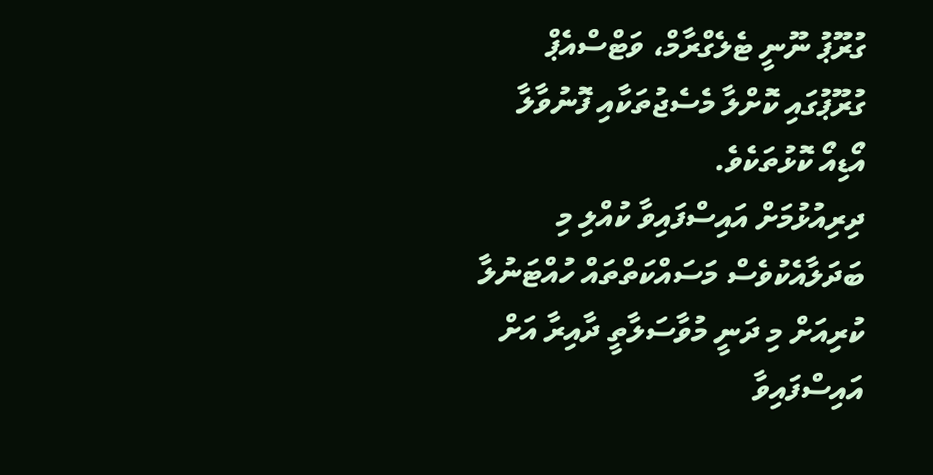ގުރޫޕު ނޫނީ ޓެލެގްރާމް، ވަޓްސްއެޕް ގުރޫޕުގައި ކޮށްލާ މެސެޖުތަކާއި ފޮނުވާލާ އޯޑިއޯ ކޮޅުތަކެވެ.
ދިރިއުޅުމަށް އައިސްފައިވާ ކުއްލި މި ބަދަލާއެކުވެސް މަސައްކަތްތައް ހުއްޓަނުލާ ކުރިއަށް މި ދަނީ މުވާސަލާތީ ދާއިރާ އަށް އައިސްފައިވާ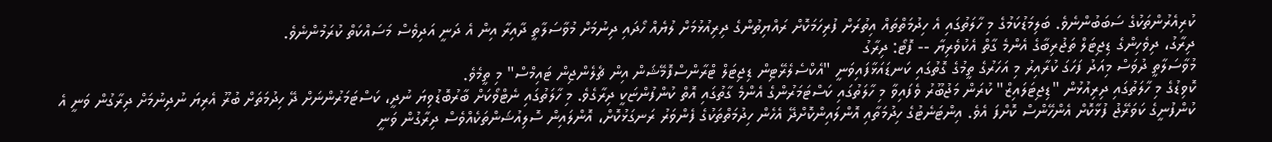ކުރިއެރުންތަކުގެ ސަބަބުންނެވެ. ބަލިމަޑުކަމުގެ މި ހާލަތުގައި އެ ހިދުމަތްތައް އިތުރަށް ފުރިހަމަކޮށް ރައްޔިތުންގެ ދިރިއުޅުމަށް ލުޔެއް ހޯދައި ދިނުމަށް މުވާސަލާތީ ދާއިރާ އިން އެ ދަނީ އަދިވެސް މަސައްކަތް ކުރަމުންނެވެ.
ދިރާގު، ދިވެހިންގެ ޑިޖިޓަލް ތަޖުރިބާގެ އެންމެ ގާތް އެކުވެރިޔާ -- ފޮޓޯ: ދިރާގު
މުވާސަލާތީ ދުވަސް މިއަދު ފަހަގަ ކުރާއިރު މި އަހަރުގެ ތީމުގެ ގޮތުގައި ކަނޑައަޅާފައިވަނީ "އެކްސެލެރޭޓިން ޑިޖިޓަލް ޓްރާންސްފޮމޭޝަން އިން ޗެލެންޖިން ޓައިމްސް" މި ތީމެވެ.
ކޮވިޑުގެ މި ހާލަތުގައި ދިރިއުޅުން "ޑިޖިޓަލައިޒް" ކުރަން މަޖުބޫރު ވެފައިވާ މި ހާލަތުގައި ކަސްޓަމަރުންގެ އެންމެ ގާތުގައި އޮތް ކުންފުންޏަކީ ދިރާގެވެ. މި ހާލަތުގައި ނެޓްވޯކަށް ބާރުބޮޑުވިޔަ ނުދީ، ކަސްޓަމަރުންނަށް ދޭ ހިދުމަތަށް ބުރޫ އެރިޔަ ނުދިނުމަށް ދިރާގުން ވަނީ އެ ކުންފުނީގެ ކަވަރޭޖު ފުޅާކޮށް އެންހޭންސް ކޮށްފަ އެވެ. އިންޓަނެޓުގެ ހިދުމަތާއި އޮންލައިންކޮށްދޭ އެހެން ހިދުމަތްތަކުގެ ފެންވަރު ރަނގަޅުކޮށް، އޮންލައިން ސޮލިއުޝަންތަކެއްވެސް ދިރާގުން ވަނީ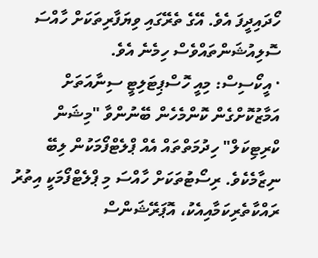ހޯދައިދީފަ އެވެ. އޭގެ ތެރޭގައި ވިޔަފާރިތަކަށް ހާއްސަ ސޮލިއުޝަންތައްވެސް ހިމެނެ އެވެ.
· އީކޯސިސް: މިއީ ހޮސްޕިޓަލިޓީ ސިނާއަތަށް އަމާޒުކޮށްގެން ކޮންމެހެން ބޭނުންވާ "މިޝަން ކްރިޓިކަލް" ހިދުމަތްތައް އެއް ޕްލެޓްފޯމަކުން ލިބޭ ނިޒާމެކެވެ. ރިސޯޓުތަކަށް ހާއްސަ މި ޕްލެޓްފޯމަކީ އިތުރު ރައްކާތެރިކަމާއިއެކު، އޮޕަރޭޝަންސް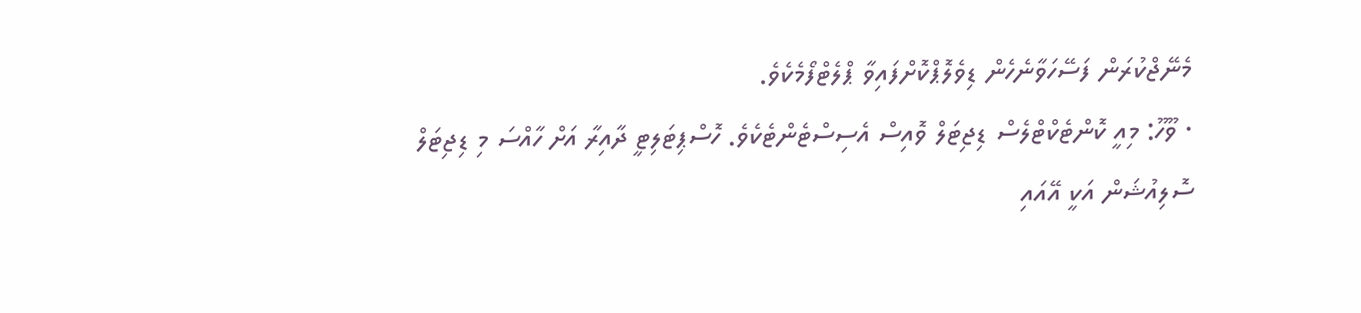މެނޭޖްކުރަން ފަސޭހަވާނެހެން ޑިވެލޮޕްކޮށްފައިވާ ޕްލެޓްފޯމެކެވެ.
· ވޫހޫ: މިއީ ކޮންޓެކްޓްލެސް ޑިޖިޓަލް ވޮއިސް އެސިސްޓެންޓެކެވެ. ހޮސްޕިޓަލިޓީ ދާއިރާ އަށް ހާއްސަ މި ޑިޖިޓަލް ސޮލިއުޝަން އަކީ އޭއައި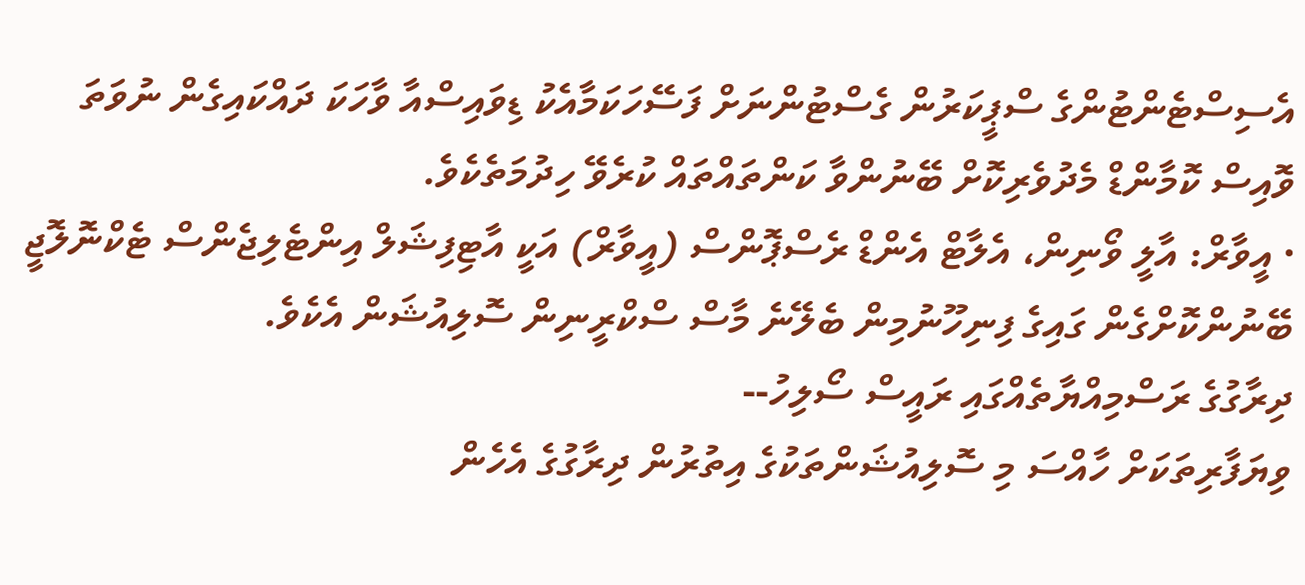އެސިސްޓެންޓުންގެ ސްޕީކަރުން ގެސްޓުންނަށް ފަސޭހަކަމާއެކު ޑިވައިސްއާ ވާހަކަ ދައްކައިގެން ނުވަތަ ވޮއިސް ކޮމާންޑް މެދުވެރިކޮށް ބޭނުންވާ ކަންތައްތައް ކުރެވޭ ހިދުމަތެކެވެ.
· އީވާރް: އާލީ ވޯނިން، އެލާޓް އެންޑް ރެސްޕޮންސް (އީވާރް) އަކީ އާޓިފިޝަލް އިންޓެލިޖެންސް ޓެކްނޮލޮޖީ ބޭނުންކޮށްގެން ގައިގެ ފިނިހޫނުމިން ބެލޭނެ މާސް ސްކްރީނިން ސޮލިއުޝަން އެކެވެ.
ދިރާގުގެ ރަސްމިއްޔާތެއްގައި ރައީސް ސޯލިހު--
ވިޔަފާރިތަކަށް ހާއްސަ މި ސޮލިއުޝަންތަކުގެ އިތުރުން ދިރާގުގެ އެހެން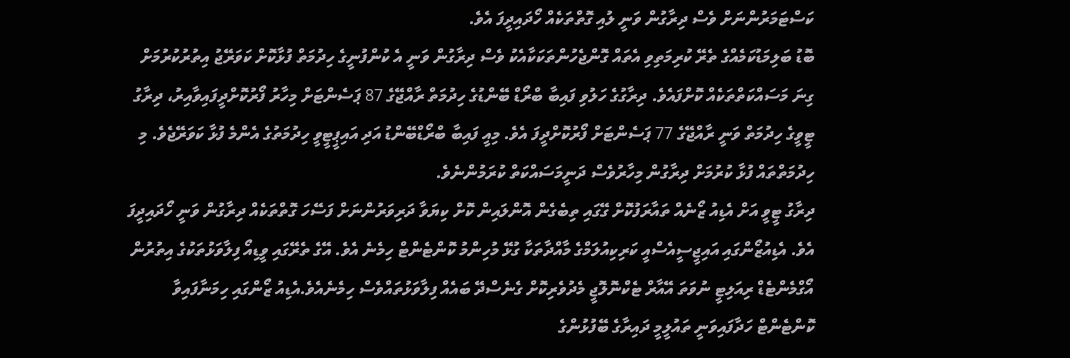ކަސްޓަމަރުންނަށް ވެސް ދިރާގުން ވަނީ ލުއި ގޮތްތަކެއް ހޯދައިދީފަ އެވެ.
ބޮޑު ބަލިމަޑުކަމެއްގެ ތެރޭ ކުރިމަތިވި އެތައް ގޮންޖެހުންތަކަކާއެކު ވެސް ދިރާގުން ވަނީ އެ ކުންފުނީގެ ހިދުމަތް ފުޅާކޮށް ކަވަރޭޖު އިތުރުކުރުމަށް ގިނަ މަސައްކަތްތަކެއް ކޮށްފައެވެ. ދިރާގުގެ ހަލުވި ފައިބާ ބްރޯޑް ބޭންޑުގެ ހިދުމަތް ރާއްޖޭގެ 87 ޕަސެންޓަށް މިހާރު ފޯރުކޮށްދީފައިވާއިރު، ދިރާގު ޓީވީގެ ހިދުމަތް ވަނީ ރާއްޖޭގެ 77 ޕަސެންޓަށް ފޯރުކޮށްދީފަ އެވެ. މިއީ ފައިބާ ބްރޯޑްބޭންޑު އަދި އައިޕީޓީވީ ހިދުމަތުގެ އެންމެ ފުޅާ ކަވަރޭޖެވެ. މި ހިދުމަތްތައް ފުޅާ ކުރުމަށް ދިރާގުން މިހާރުވެސް ދަނީމަސައްކަތް ކުރަމުންނެވެ.
ދިރާގު ޓީވީ އަށް އެޑިއު ޒޯނެއް ތައާރަފުކޮށް ގޭގައި ތިބެގެން އޮންލައިން ކޮށް ކިޔަވާ ދަރިވަރުންނަށް ފަސޭހަ ގޮތްތަކެއް ދިރާގުން ވަނީ ހޯދައިދީފަ އެވެ. އެޑިއުޒޯންގައި އައިޖީސީއެސްއީ ކަރިކިއުލަމްގެ މާއްދާތަކާ ގުޅޭ މުހިންމު ކޮންޓެންޓް ހިމެނެ އެވެ. އޭގެ ތެރޭގައި ވީޑިއޯ ފިލާވަޅުތަކުގެ އިތުރުން އޯގްމެންޓެޑް ރިއަލިޓީ ނުވަތަ އޭއާރް ޓެކްނޮލޮޖީ މެދުވެރިކޮށް ގެނެސްދޭ ބައެއް ފިލާވަޅުތައްވެސް ހިމެނެއެވެ.އެޑިއު ޒޯންގައި ހިމަނާފައިވާ ކޮންޓެންޓް ހަދާފައިވަނީ ތައުލީމީ ދައިރާގެ ބޭފުޅުންގެ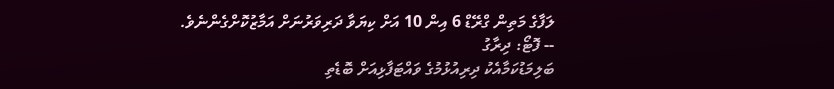ލަފާގެ މަތިން ގްރޭޑް 6 އިން 10 އަށް ކިޔަވާ ދަރިވަރުނަށް އަމާޒުކޮށްގެންނެވެ.
-- ފޮޓޯ: ދިރާގު
ބަލިމަޑުކަމާއެކު ދިރިއުޅުމުގެ ވައްޓަފާޅިއަށް ބޮޑެތި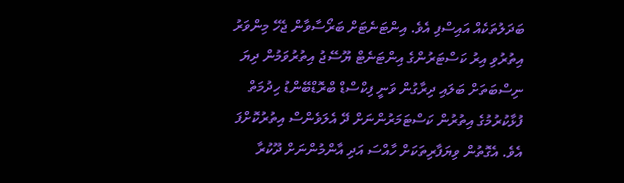ބަދަލުތަކެއް އައިސްފި އެވެ. އިންޓަނެޓަށް ބަރޯސާވާން ޖެހޭ މިންވަރު އިތުރުވި އިރު ކަސްޓަރުންގެ އިންޓަނެޓް ޔޫސޭޖު އިތުރުވަމުން ދިޔަ ނިސްބަތަށް ބަލައި ދިރާގުން ވަނީ ފިކްސްޑް ބްރޮޑްބޭންޑު ހިދުމަތް ފުޅާކުރުމުގެ އިތުރުން ކަސްޓަމަރުންނަށް ދޭ އެލަވެންސް އިތުރުކޮށްފަ އެވެ. އެގޮތުން ވިޔަފާރިތަކަށް ހާއްސަ އަދި އާންމުންނަށް ދޫކުރާ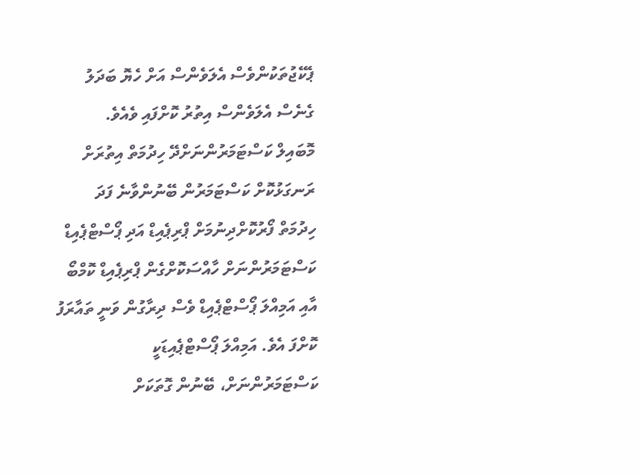ޕެކޭޖުތަކުންވެސް އެލަވެންސް އަށް ހެޔޮ ބަދަލު ގެނެސް އެލަވެންސް އިތުރު ކޮށްފައި ވެއެވެ.
މޮބައިލް ކަސްޓަމަރުންނަށްދޭ ހިދުމަތް އިތުރަށް ރަނގަޅުކޮށް ކަސްޓަމަރުން ބޭނުންވާނެ ފަދަ ހިދުމަތް ފޯރުކޮށްދިނުމަށް ޕްރިޕެއިޑް އަދި ޕޯސްޓްޕެއިޑް ކަސްޓަމަރުންނަށް ހާއްސަކޮށްގެން ޕްރިޕެއިޑް ކޮމްބޯ އާއި އަމިއްލަ ޕޯސްޓްޕެއިޑް ވެސް ދިރާގުން ވަނީ ތައާރަފު ކޮށްފަ އެވެ. އަމިއްލަ ޕޯސްޓްޕެއިޑަކީ ކަސްޓަމަރުންނަށް، ބޭނުން ގޮތަކަށް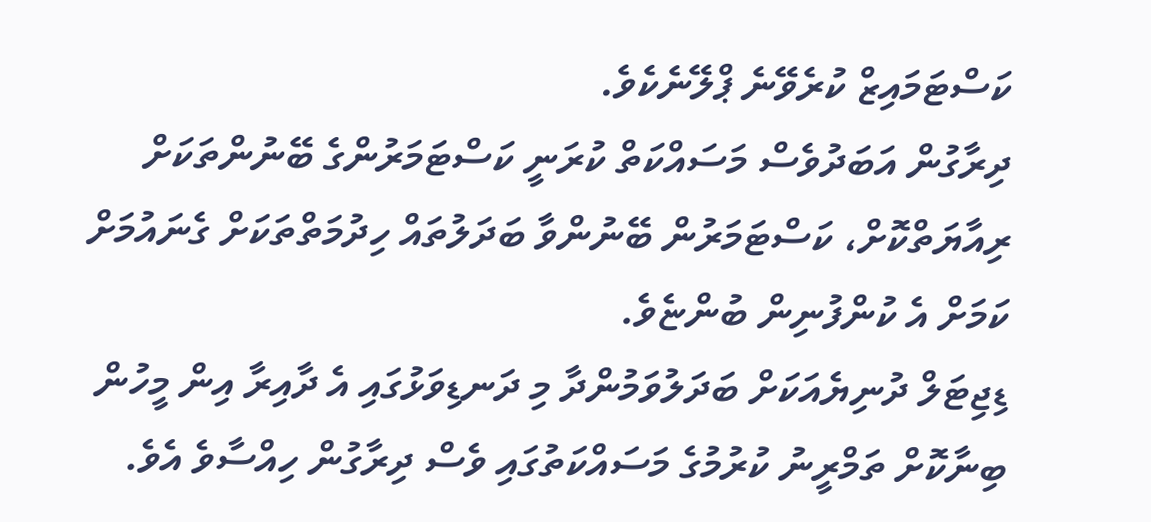ކަސްޓަމައިޒް ކުރެވޭނެ ޕްލޭނެކެވެ.
ދިރާގުން އަބަދުވެސް މަސައްކަތް ކުރަނީ ކަސްޓަމަރުންގެ ބޭނުންތަކަށް ރިއާޔަތްކޮށް، ކަސްޓަމަރުން ބޭނުންވާ ބަދަލުތައް ހިދުމަތްތަކަށް ގެނައުމަށް ކަމަށް އެ ކުންފުނިން ބުންޏެވެ.
ޑިޖިޓަލް ދުނިޔެއަކަށް ބަދަލުވަމުންދާ މި ދަނޑިވަޅުގައި އެ ދާއިރާ އިން މީހުން ބިނާކޮށް ތަމްރީނު ކުރުމުގެ މަސައްކަތުގައި ވެސް ދިރާގުން ހިއްސާވެ އެވެ.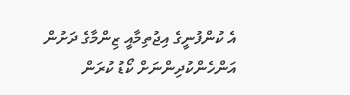އެ ކުންފުނީގެ އިޖުތިމާއީ ޒިންމާގެ ދަށުން އަންހެންކުދިންނަށް ކޯޑު ކުރަން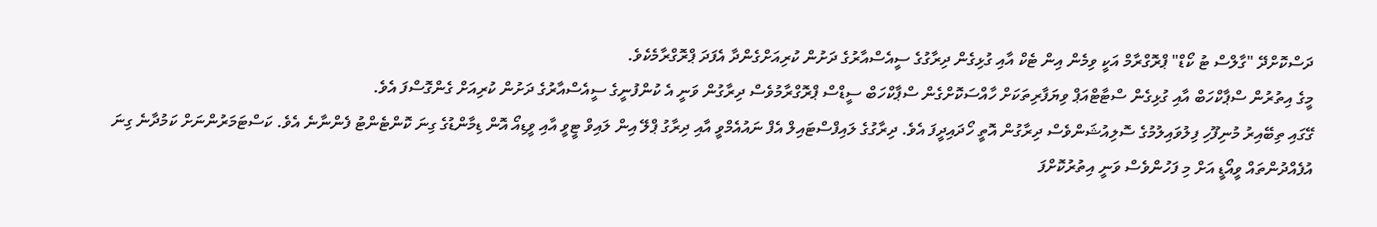ދަސްކޮށްދޭ "ގާލްސް ޓު ކޯޑް" ޕްރޮގްރާމް އަކީ ވިމެން އިން ޓެކް އާއި ގުޅިގެން ދިރާގުގެ ސީއެސްއާރުގެ ދަށުން ކުރިއަށްގެންދާ އެފަދަ ޕްރޮގްރާމެކެވެ.
މީގެ އިތުރުން ސްޕާކްހަބް އާއި ގުޅިގެން ސްޓާޓްއަޕް ވިޔަފާރިތަކަށް ހާއްސަކޮށްގެން ސްޕާކްހަބް ސީޑްސް ޕްރޮގްރާމުވެސް ދިރާގުން ވަނީ އެ ކުންފުނީގެ ސީއެސްއާރުގެ ދަށުން ކުރިއަށް ގެންގޮސްފަ އެވެ.
ގޭގައި ތިބޭއިރު މުނިފޫހި ފިލުވައިލުމުގެ ސޮލިއުޝަންވެސް ދިރާގުން އޮތީ ހޯދައިދީފަ އެވެ. ދިރާގުގެ ލައިފްސްޓައިލް އެފް ނައުއެމްވީ އާއި ދިރާގު ޕްލޭ އިން ލައިވް ޓީވީ އާއި ވީޑިއޯ އޮން ޑިމާންޑުގެ ގިނަ ކޮންޓެންޓު ފެންނާނެ އެވެ. ކަސްޓަމަރުންނަށް ކަމުދާނެ ގިނަ އުފެއްދުންތައް ވީއޯޑީ އަށް މި ފަހުންވެސް ވަނީ އިތުރުކޮށްފަ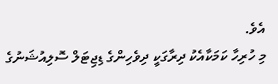އެވެ.
މި ހުރިހާ ކަމަކާއެކު ދިރާގަކީ ދިވެހިންގެ ޑިޖިޓަލް ސޮލިއުޝަނުގެ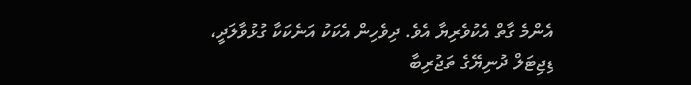އެންމެ ގާތް އެކުވެރިޔާ އެވެ. ދިވެހިން އެކަކު އަނެކަކާ ގުޅުވާލަދީ، ޑިޖިޓަލް ދުނިޔޭގެ ތަޖުރިބާ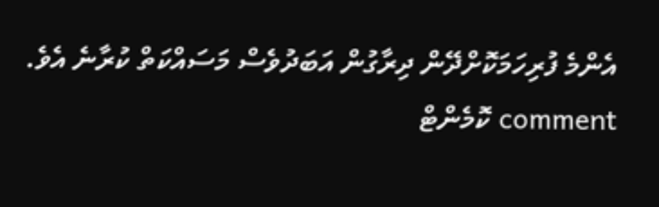އެންމެ ފުރިހަމަކޮށްދޭން ދިރާގުން އަބަދުވެސް މަސައްކަތް ކުރާނެ އެވެ.
comment ކޮމެންޓް